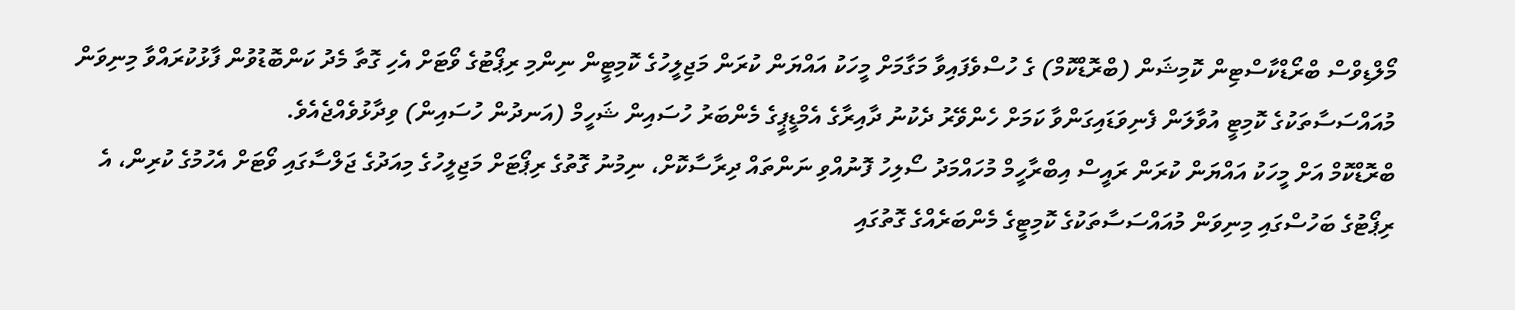މޯލްޑިވްސް ބްރޯޑްކާސްޓިން ކޮމިޝަން (ބްރޮޑްކޮމް) ގެ ހުސްވެފައިވާ މަގާމަށް މީހަކު އައްޔަން ކުރަން މަޖިލީހުގެ ކޮމިޓީން ނިންމި ރިޕޯޓުގެ ވޯޓަށް އެހި ގޮތާ މެދު ކަންބޮޑުވުން ފާޅުކުރައްވާ މިނިވަން މުއައްސަސާތަކުގެ ކޮމިޓީ އުވާލަން ފެނިވަޑައިގަންވާ ކަމަށް ހެންވޭރު ދެކުނު ދާއިރާގެ އެމްޑީޕީގެ މެންބަރު ހުސައިން ޝަހީމް (އަނދުން ހުސައިން) ވިދާޅުވެއްޖެއެވެ.
ބްރޮޑްކޮމް އަށް މީހަކު އައްޔަން ކުރަން ރައީސް އިބްރާހީމް މުހައްމަދު ސޯލިހު ފޮނުއްވި ނަންތައް ދިރާސާކޮށް، ނިމުނު ގޮތުގެ ރިޕޯޓަށް މަޖިލީހުގެ މިއަދުގެ ޖަލްސާގައި ވޯޓަށް އެހުމުގެ ކުރިން، އެ ރިޕޯޓުގެ ބަހުސްގައި މިނިވަން މުއައްސަސާތަކުގެ ކޮމިޓީގެ މެންބަރެއްގެ ގޮތުގައި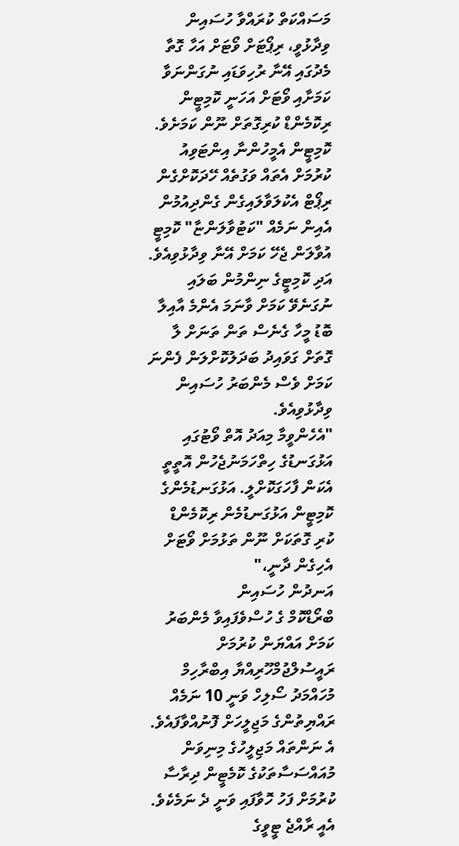މަސައްކަތް ކުރައްވާ ހުސައިން ވިދާޅުވީ، ރިޕޯޓަށް ވޯޓަށް އަހާ ގޮތާ މެދުގައި އޭނާ ރުހިވަޑައި ނުގަންނަވާ ކަމަށާއި ވޯޓަށް އަހަނީ ކޮމިޓީން ރިކޮމެންޑް ކުރިގޮތަށް ނޫން ކަމަށެވެ.
ކޮމިޓީން އެމީހުންނާ އިންޓަވިއު ކުރުމަށް އެތައް ވަގުތެއް ހޭދަކޮށްގެން ރިޕޯޓް އެކުލަވާލައިގެން ގެންދިއުމުން އެއިން ނަމެއް "ކަޓުވާލަންޏާ" ކޮމިޓީ އުވާލަން ޖެހޭ ކަމަށް އޭނާ ވިދާޅުވިއެވެ. އަދި ކޮމިޓީގެ ނިންމުން ބަލައި ނުގަނެވޭ ކަމަށް ވާނަމަ އެންމެ އާއިލާ ބޮޑު މީހާ ގެނެސް ތަން ތަނަށް ލާ ގޮތަށް ގަވައިދު ބަދަލުކޮށްލަން ފެންނަ ކަމަށް ވެސް މެންބަރު ހުސައިން ވިދާޅުވިއެވެ.
"އެހެންވީމާ މިއަދު އޮތް ވޯޓުގައި އަޅުގަނޑުގެ ހިތްހަމަނުޖެހުން އޮތީތީ އެކަން ފާހަގަކޮށްލީ. އަޅުގަނޑުމެންގެ ކޮމިޓީން އަޅުގަނޑުމެން ރިކޮމެންޑް ކުރި ގޮތަކަށް ނޫން ތަޅުމަށް ވޯޓަށް އެހިގެން ދާނީ،"
އަނދުން ހުސައިން
ބްރޯޑްކޮމް ގެ ހުސްވެފައިވާ މެންބަރު ކަމަށް އައްޔަން ކުރުމަށް ރައީސުލްޖުމްހޫރިއްޔާ އިބްރާހިމް މުހައްމަދު ސޯލިހް ވަނީ 10 ނަމެއް ރައްޔިތުންގެ މަޖިލީހަށް ފޮނުއްވާފައެވެ. އެ ނަންތައް މަޖިލީހުގެ މިނިވަން މުއައްސަސާތަކުގެ ކޮމެޓީން ދިރާސާ ކުރުމަށް ފަހު ހޮވާފައި ވަނީ ދެ ނަމެކެވެ. އެއީ ރާއްޖެ ޓީވީގެ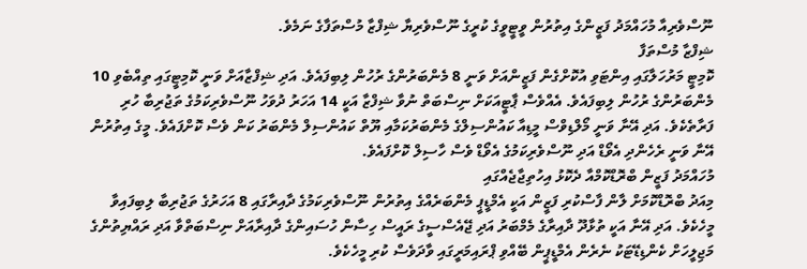ނޫސްވެރިއާ މުހައްމަދު ފަޒީންގެ އިތުރުން ވީޓީވީގެ ކުރީގެ ނޫސްވެރިޔާ ޝިފްޒާ މުސްތަފާގެ ނަމެވެ.
ޝިފްޒާ މުސްތަފާ
ކޮމިޓީ މަރުހަލާގައި އިންޓަވި އުކޮށްގެން ފަޒީންއަށް ވަނީ 8 މެންބަރުންގެ ރުހުން ލިބިފައެވެ. އަދި ޝިފްޒާއަށް ވަނީ ކޮމިޓީގައި ތިއްބެވި 10 މެންބަރުންގެ ރުހުން ލިބިފައެވެ. އެއްވެސް ޕާޓީއަކަށް ނިސްބަތް ނުވާ ޝިފްޒާ އަކީ 14 އަހަރު ދުވަހު ނޫސްވެރިކަމުގެ ތަޖުރިބާ ހުރި ފަރާތެކެވެ. އަދި އޭނާ ވަނީ މޯލްޑިވްސް މީޑިއާ ކައުންސިލްގެ މެންބަރުކަމާއި ޔޫތް ކައުންސިލް މެންބަރު ކަން ވެސް ކޮށްފައެވެ. މީގެ އިތުރުން އޭނާ ވަނީ ރެހެންދި އެވޯޑް އަދި ނޫސްވެރިކަމުގެ އެވޯޑް ވެސް ހާސިލް ކޮށްފައެވެ.
މުހައްމަދު ފަޒީން ބްރޮޑްކޮމްއާ ދެކޮޅު އިހުތިޖާޖެއްގައި
މިއަދު ބްރޮޑްކޮމަށް ލާން ފާސްކުރި ފަޒީން އަކީ އެމްޑީޕީ މެންބަރެއްގެ އިތުރުން ނޫސްވެރިކަމުގެ ދާއިރާގައި 8 އަހަރުގެ ތަޖުރިބާ ލިބިފައިވާ މީހެކެވެ. އަދި އޭނާ އަކީ ތުޅާދޫ ދާއިރާގެ މެމްބަރު އަދި ޖޭއެސްސީގެ ރައީސް ހިސާން ހުސައިންގެ ދާއިރާއަށް ނިސްބަތްވާ އަދި ރައްޔިތުންގެ މަޖިލީހަށް ކެންޑިޑޭޓަކު ނެރެން އެމްޑީޕީން ބޭއްވި ޕްރައިމަރީގައި ވާދަވެސް ކުރި މީހެކެވެ.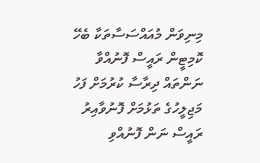މިނިވަން މުއައްސަސާތަކާ ބެހޭ ކޮމިޓީން ރައީސް ފޮނުއްވާ ނަންތައް ދިރާސާ ކުރުމަށް ފަހު މަޖިލީހުގެ ތަޅުމަށް ފޮނުވާއިރު ރައީސް ނަން ފޮނުއްވި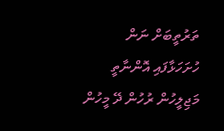ތަރުތީބަށް ނަން ހުށަހަޅާފައި އޮންނާތީ މަޖިލީހުން ރުހުން ދޭ މީހުން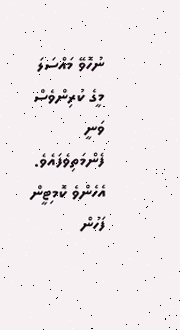ނުހޮވޭ މައްސަލަ މީގެ ކުރިންވެސް ވަނީ ފެންމަތިވެފައެވެ. އެހެންވެ ކޮމިޓީން ފަހުން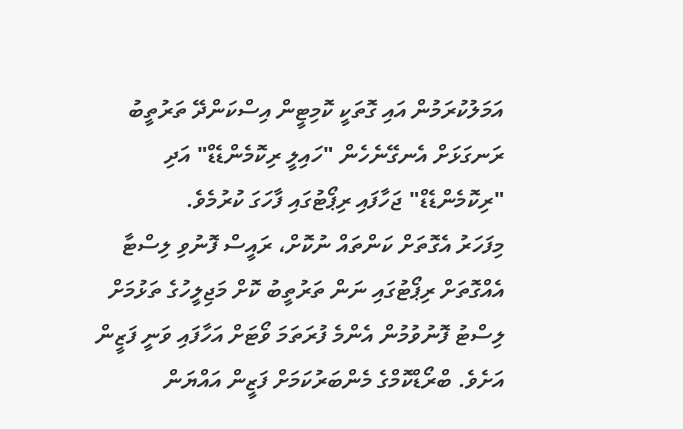އަމަލުކުރަމުން އައި ގޮތަކީ ކޮމިޓީން އިސްކަންދޭ ތަރުތީބު ރަނގަޅަށް އެނގޭނެހެން "ހައިލީ ރިކޮމެންޑެޑް" އަދި "ރިކޮމެންޑެޑް" ޖަހާފައި ރިޕޯޓުގައި ފާހަގަ ކުރުމެވެ.
މިފަހަރު އެގޮތަށް ކަންތައް ނުކޮށް، ރައީސް ފޮނުވި ލިސްޓާ އެއްގޮތަށް ރިޕޯޓުގައި ނަން ތަރުތީބު ކޮށް މަޖިލީހުގެ ތަޅުމަށް ލިސްޓު ފޮނުވުމުން އެންމެ ފުރަތަމަ ވޯޓަށް އަހާފައި ވަނީ ފަޒީން އަށެވެ. ބްރޯޑްކޮމްގެ މެންބަރުކަމަށް ފަޒީން އައްޔަން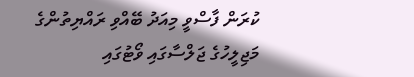ކުރަން ފާސްވީ މިއަދު ބޭއްވި ރައްޔިތުންގެ މަޖިލީހުގެ ޖަލްސާގައި ވޯޓުގައި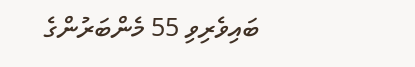ބައިވެރިވި 55 މެންބަރުންގެ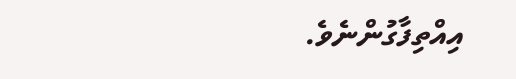އިއްތިފާގުންނެވެ.